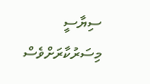ސިޔާސީ
މިސަރުކާރަށްވެސް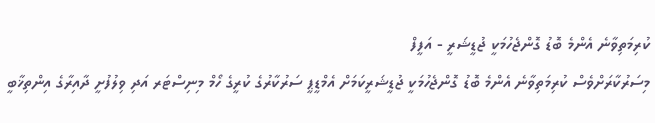ކުރިމަތިވާނެ އެންމެ ބޮޑު ގޮންޖެހުމަކީ ޖުޑީޝަރީ - އަފީފް
މިސަރުކާރަށްވެސް ކުރިމަތިވާނެ އެންމެ ބޮޑު ގޮންޖެހުމަކީ ޖުޑީޝަރީކަމަށް އެމްޑީޕީ ސަރުކާރުގެ ކުރީގެ ހޯމް މިނިސްޓަރ އަދި ވިލުފުށީ ދާއިރާގެ އިންތިޚާބީ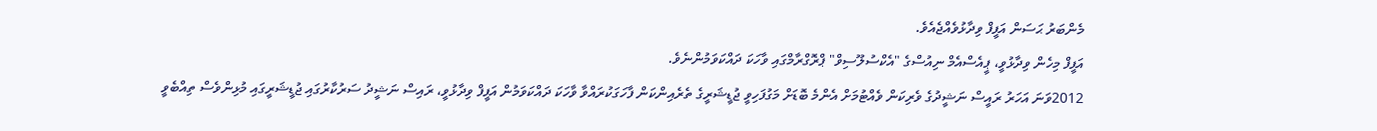މެންބަރު ޙަސަން އަފީފް ވިދާޅުވެއްޖެއެވެ.
އަފީފް މިހެން ވިދާޅުވީ، ޕީއެސްއެމް ނިއުސްގެ "އެކްސުލޫސިވް" ޕްރޮގްރާމްގައި ވާހަކަ ދައްކަވަމުންނެވެ.
2012ވަނަ އަހަރު ރައީސް ނަޝީދުގެ ވެރިކަން ވެއްޓުމަށް އެންމެ ބޮޑަށް މަގުފަހިވީ ޖުޑީޝަރީގެ ތެރެއިންކަން ފާހަގަކުރައްވާ ވާހަކަ ދައްކަވަމުން އަފީފް ވިދާޅުވީ، ރައިސް ނަޝީދު ސަރުކާރުގައި ޖުޑީޝަރީގައި މުޅިންވެސް ތިއްބެވީ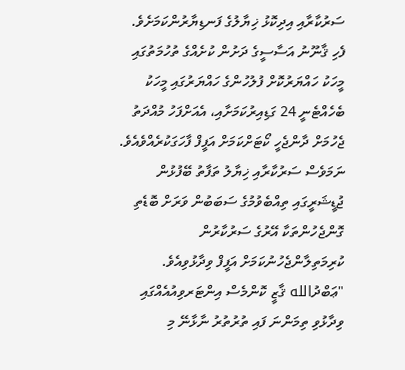ސަރުކާރާއި އިދިކޮޅު ޚިޔާލުގެ ފަނޑިޔާރުންކަމަށެވެ. ފެހި ޤާނޫނު އަސާސީގެ ދަށުން ކުށެއްގެ ތުހުމަތުގައި މީހަކު ހައްޔަރުކޮށް ފުލުހުންގެ ހައްޔަރުގައި މީހަކު ބެހެއްޓެނީ 24 ގަޑިއިރުކަމަށާއި، އެއަށްފަހު މުއްދަތު ޖެހުމަށް ދާންޖެހީ ކޯޓަށްކަމަށް އަފީފް ފާހަގަކުރެއްވެއެވެ. ނަމަވެސް ސަރުކާރާއި ޚިޔާލު ތަފާތު ބޭފުޅުން ޖުޑީޝަރީގައި ތިއްބެވުމުގެ ސަބަބުން ވަރަށް ބޮޑެތި ގޮންޖެހުންތަކާ އޭރުގެ ސަރުކާރުން ކުރިމަތިލާންޖެހުނުކަމަށް އަފީފް ވިދާޅުވިއެވެ.
"ޢަބްދުالله ޤާޒީ ކޮންމެސް އިންޓަރވިއުއެއްގައި ވިދާޅުވި ތިމަންނަ ފައި ތުރުތުރު ނާޅާނޭ މި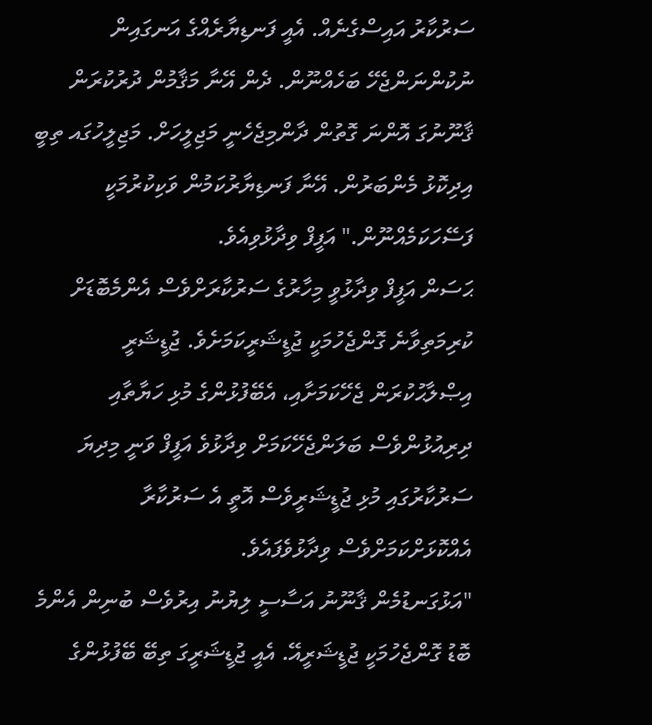ސަރުކާރު އައިސްގެނެއް. އެއީ ފަނޑިޔާރެއްގެ އަނގައިން ނުކުންނަންޖެހޭ ބަހެއްނޫން. ދެން އޭނާ މަޤާމުން ދުރުކުރަން ޤާނޫނުގަ އޮންނަ ގޮތުން ދާންމިޖެހެނީ މަޖިލީހަށް. މަޖިލީހުގައ ތިބީ އިދިކޮޅު މެންބަރުން. އޭނާ ފަނޑިޔާރުކަމުން ވަކިކުރުމަކީ ފަސޭހަކަމެއްނޫން." އަފީފް ވިދާޅުވިއެވެ.
ޙަސަން އަފީފް ވިދާޅުވީ މިހާރުގެ ސަރުކާރަށްވެސް އެންމެބޮޑަށް ކުރިމަތިވާނެ ގޮންޖެހުމަކީ ޖުޑީޝަރީކަމަށެވެ. ޖުޑީޝަރީ އިޞްލާޙުކުރަން ޖެހޭކަމަށާއި، އެބޭފުޅުންގެ މުޅި ހަޔާތާއި ދިރިއުޅުންވެސް ބަލަންޖެހޭކަމަށް ވިދާޅުވެ އަފީފް ވަނީ މިދިޔަ ސަރުކާރުގައި މުޅި ޖުޑީޝަރީވެސް އޮތީ އެ ސަރުކާރާ އެއްކޮޅަށްކަމަށްވެސް ވިދާޅުވެފައެވެ.
"އަޅުގަނޑުމެން ޤާނޫނު އަސާސީ ލިޔުނު އިރުވެސް ބުނިން އެންމެ ބޮޑު ގޮންޖެހުމަކީ ޖުޑީޝަރީއޭ. އެއީ ޖުޑީޝަރީގަ ތިބޭ ބޭފުޅުންގެ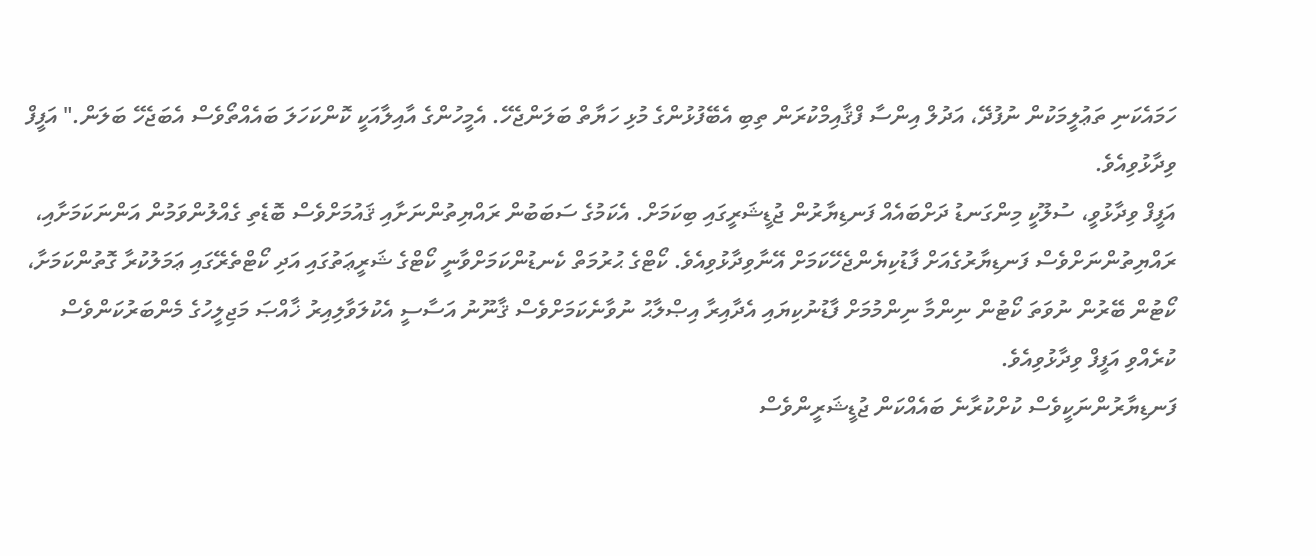ހަމައެކަނި ތަޢުލީމަކުން ނުފުދޭ، އަދުލް އިންސާ ފްޤާއިމްކުރަން ތިބި އެބޭފުޅުންގެ މުޅި ހަޔާތް ބަލަންޖެހޭ. އެމީހުންގެ އާއިލާއަކީ ކޮންކަހަލަ ބައެއްތޯވެސް އެބަޖެހޭ ބަލަން." އަފީފް ވިދާޅުވިއެވެ.
އަފީފް ވިދާޅުވީ، ސުލޫކީ މިންގަނޑު ދަށްބައެއް ފަނޑިޔާރުން ޖުޑީޝަރީގައި ބިކަމަށް. އެކަމުގެ ސަބަބުން ރައްޔިތުންނަށާއި ޤައުމަށްވެސް ބޮޑެތި ގެއްލުންވަމުން އަންނަކަމަށާއި، ރައްޔިތުންނަށްވެސް ފަނޑިޔާރުގެއަށް ފާޑުކިޔެންޖެހޭކަމަށް އޭނާވިދާޅުވިއެވެ. ކޯޓްގެ ޙުރުމަތް ކެނޑުންކަމަށްވާނީ ކޯޓްގެ ޝަރީޢަތުގައި އަދި ކޯޓްތެރޭގައި ޢަމަލުކުރާ ގޮތުންކަމަށާ، ކޯޓުން ބޭރުން ނުވަތަ ކޯޓުން ނިންމާ ނިންމުމަށް ފާޑުނުކިޔައި އެދާއިރާ އިޞްލާޙު ނުވާނެކަމަށްވެސް ޤާނޫނު އަސާސީ އެކުލަވާލިއިރު ޚާއްޞަ މަޖިލީހުގެ މެންބަރުކަންވެސް ކުރެއްވި އަފީފް ވިދާޅުވިއެވެ.
ފަނޑިޔާރުންނަކީވެސް ކުށްކުރާނެ ބައެއްކަން ޖުޑީޝަރީންވެސް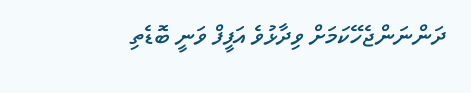ދަންނަންޖެހޭކަމަށް ވިދާޅުވެ އަފީފް ވަނީ ބޮޑެތި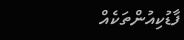ފާޑުކިއުންތަކެއް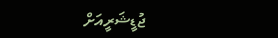ޖުޑީޝަރީއަށް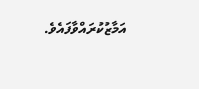އަމާޒުކުރައްވާފައެވެ.